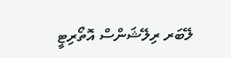ލޭބަރ ރިލޭޝަންސް އޮތޯރިޓީ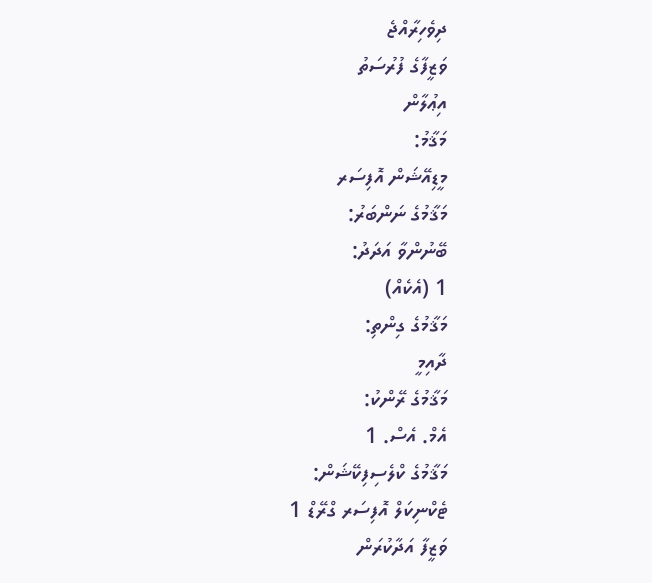ދިވެހިރާއްޖެ
ވަޒީފާގެ ފުރުސަތު
އިޢުލާން
މަޤާމު:
މީޑިއޭޝަން އޮފިސަރ
މަޤާމުގެ ނަންބަރު:
ބޭނުންވާ އަދަދު:
1 (އެކެއް)
މަޤާމުގެ ގިންތި:
ދާއިމީ
މަޤާމުގެ ރޭންކު:
އެމް. އެސް. 1
މަޤާމުގެ ކްލެސިފިކޭޝަން:
ޓެކްނިކަލް އޮފިސަރ ގްރޭޑް 1
ވަޒީފާ އަދާކުރަން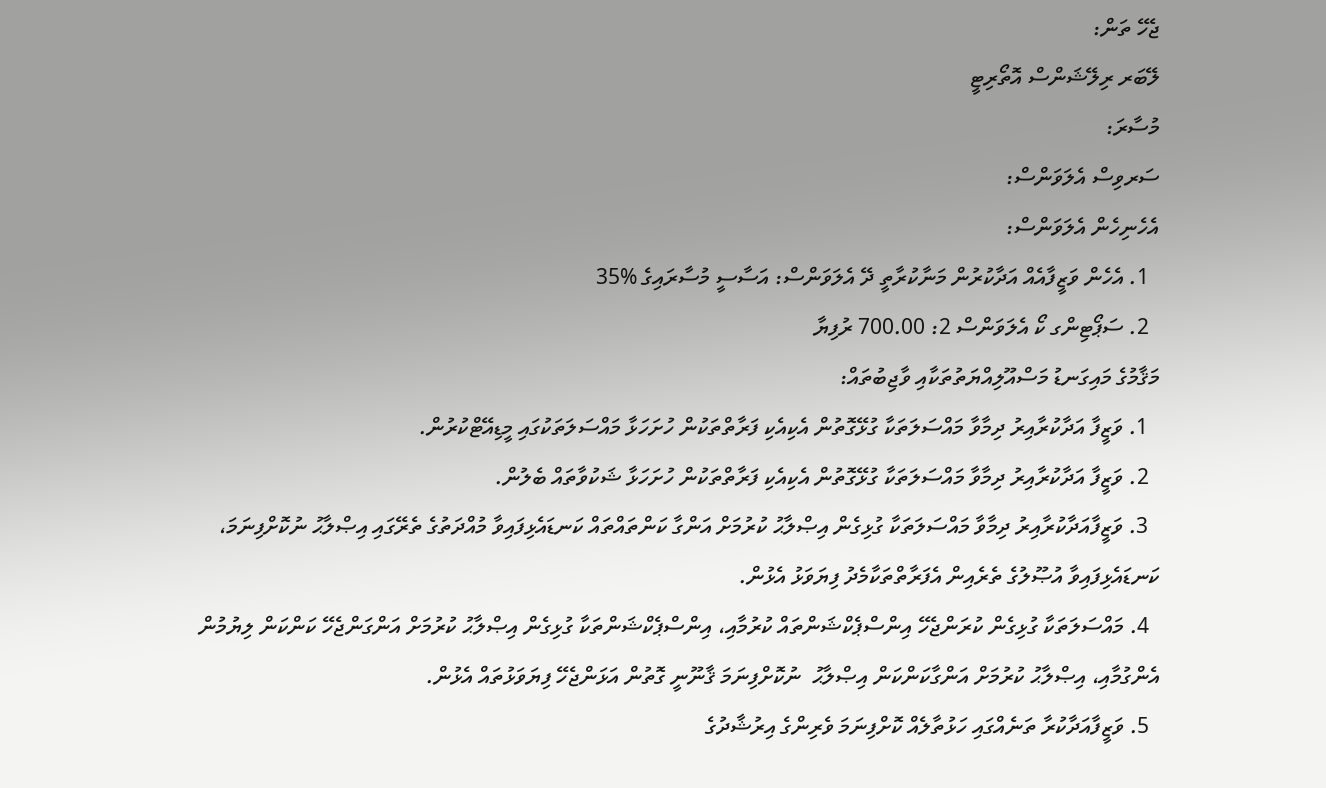ޖެހޭ ތަން:
ލޭބަރ ރިލޭޝަންސް އޮތޯރިޓީ
މުސާރަ:
ސަރވިސް އެލަވަންސް:
އެހެނިހެން އެލަވަންސް:
  1. އެހެން ވަޒީފާއެއް އަދާކުރުން މަނާކުރާތީ ދޭ އެލަވަންސް: އަސާސީ މުސާރައިގެ %35
  2. ސަޕޯޓިންގ ކޯ އެލަވަންސް 2: 700.00 ރުފިޔާ
މަޤާމުގެ މައިގަނޑު މަސްއޫލިއްޔަތުތަކާއި ވާޖިބުތައް:
  1. ވަޒީފާ އަދާކުރާއިރު ދިމާވާ މައްސަލަތަކާ ގުޅޭގޮތުން އެކިއެކި ފަރާތްތަކުން ހުށަހަޅާ މައްސަލަތަކުގައި މީޑިއޭޓްކުރުން.
  2. ވަޒީފާ އަދާކުރާއިރު ދިމާވާ މައްސަލަތަކާ ގުޅޭގޮތުން އެކިއެކި ފަރާތްތަކުން ހުށަހަޅާ ޝަކުވާތައް ބެލުން.
  3. ވަޒީފާއަދާކުރާއިރު ދިމާވާ މައްސަލަތަކާ ގުޅިގެން އިޞްލާޙު ކުރުމަށް އަންގާ ކަންތައްތައް ކަނޑައެޅިފައިވާ މުއްދަތުގެ ތެރޭގައި އިޞްލާޙު ނުކޮށްފިނަމަ، ކަނޑައެޅިފައިވާ އުޞޫލުގެ ތެރެއިން އެފަރާތްތަކާމެދު ފިޔަވަޅު އެޅުން.
  4. މައްސަލަތަކާ ގުޅިގެން ކުރަންޖެހޭ އިންސްޕެކްޝަންތައް ކުރުމާއި، އިންސްޕެކްޝަންތަކާ ގުޅިގެން އިޞްލާޙު ކުރުމަށް އަންގަންޖެހޭ ކަންކަން ލިޔުމުން އެންގުމާއި، އިޞްލާޙު ކުރުމަށް އަންގާކަންކަން އިޞްލާޙު  ނުކޮށްފިނަމަ ޤާނޫނީ ގޮތުން އަޅަންޖެހޭ ފިޔަވަޅުތައް އެޅުން.
  5. ވަޒީފާއަދާކުރާ ތަނެއްގައި ހަޅުތާލެއް ކޮށްފިނަމަ ވެރިންގެ އިރުޝާދުގެ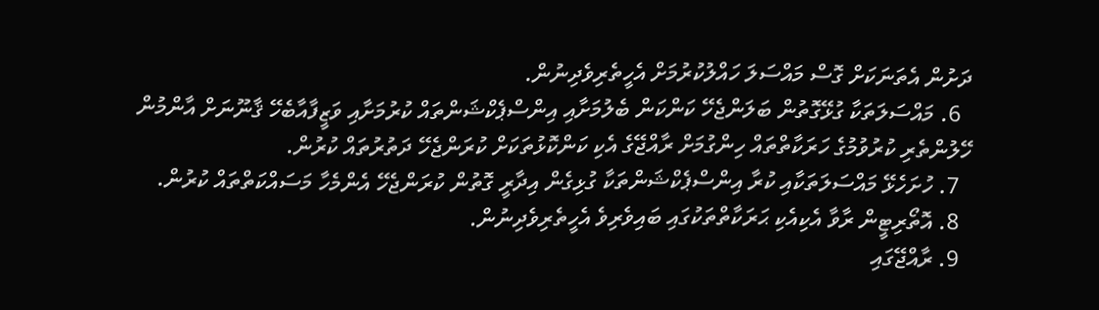ދަށުން އެތަނަކަށް ގޮސް މައްސަލަ ހައްލުކުރުމަށް އެހީތެރިވެދިނުން.
  6. މައްސަލަތަކާ ގުޅޭގޮތުން ބަލަންޖެހޭ ކަންކަން ބެލުމަށާއި އިންސްޕެކްޝަންތައް ކުރުމަށާއި ވަޒީފާއާބެހޭ ޤާނޫނަށް އާންމުން ހޭލުންތެރި ކުރުވުމުގެ ހަރަކާތްތައް ހިންގުމަށް ރާއްޖޭގެ އެކި ކަންކޮޅުތަކަށް ކުރަންޖެހޭ ދަތުރުތައް ކުރުން.
  7. ހުށަހެޅޭ މައްސަލަތަކާއި ކުރާ އިންސްޕެކްޝަންތަކާ ގުޅިގެން އިދާރީ ގޮތުން ކުރަންޖެހޭ އެންމެހާ މަސައްކަތްތައް ކުރުން.
  8. އޮތޯރިޓީން ރާވާ އެކިއެކި ޙަރަކާތްތަކުގައި ބައިވެރިވެ އެހީތެރިވެދިނުން.
  9. ރާއްޖޭގައި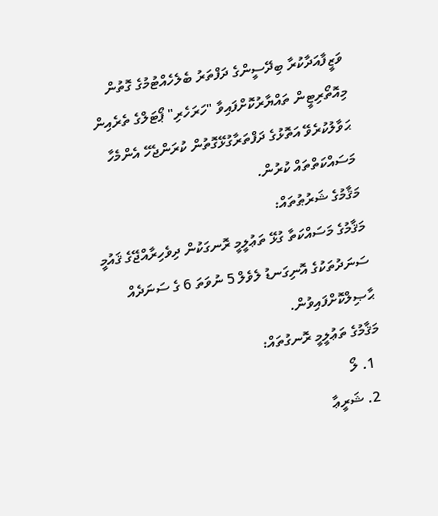ވަޒީފާއަދާކުރާ ބިދޭސީންގެ ދަފްތަރު ބެލެހެއްޓުމުގެ ގޮތުން މިއޮތޯރިޓީން ތައްޔާރުކޮށްފައިވާ "ހަރަހެރި" ޕޯޓަލްގެ ތެރެއިން ޙަވާލުކުރެވޭ އަތޮޅުގެ ދަފްތަރާގުޅޭގޮތުން ކުރަންޖެހޭ އެންމެހާ މަސައްކަތްތައް ކުރުން.
މަޤާމުގެ ޝަރުޠުތައް:
މަޤާމުގެ މަސައްކަތާ ގުޅޭ ތަޢުލީމީ ރޮނގަކުން ދިވެހިރާއްޖޭގެ ޤައުމީ ސަނަދުތަކުގެ އޮނިގަނޑު ލެވެލް 5 ނުވަތަ 6 ގެ ސަނަދެއް ޙާޞިލްކޮށްފައިވުން.
މަޤާމުގެ ތަޢުލީމީ ރޮނގުތައް:
  1. ލޯ
  2. ޝަރީޢާ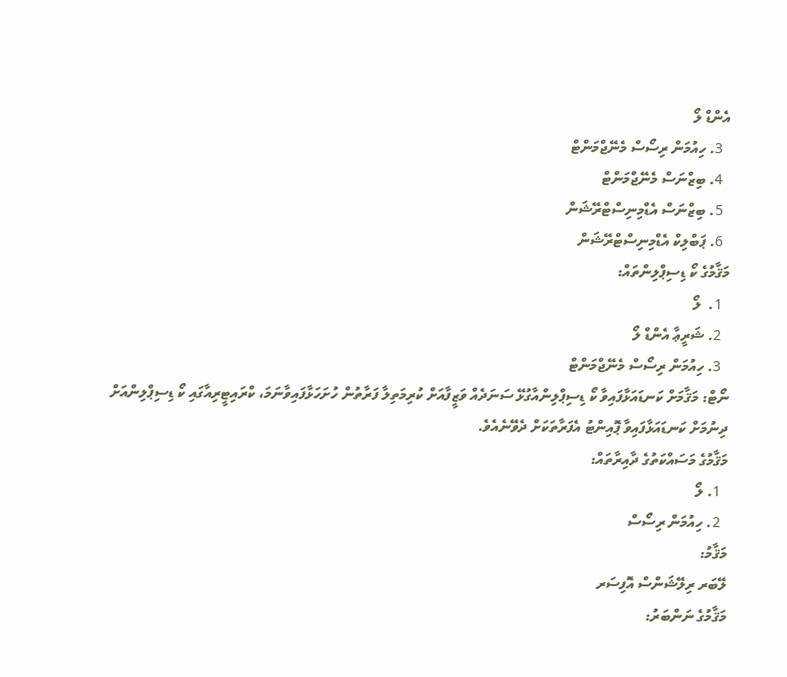އެންޑް ލޯ
  3. ހިއުމަން ރިސޯސް މެނޭޖްމަންޓް
  4. ބިޒްނަސް މެނޭޖްމަންޓް
  5. ބިޒްނަސް އެޑްމިނިސްޓްރޭޝަން
  6. ޕަބްލިކް އެޑްމިނިސްޓްރޭޝަން
މަޤާމުގެ ކޯ ޑިސިޕްލިންތައް:
  1.  ލޯ
  2. ޝަރީޢާ އެންޑް ލޯ
  3. ހިއުމަން ރިސޯސް މެނޭޖްމަންޓް
ނޯޓް: މަޤާމަށް ކަނޑައަޅާފައިވާ ކޯ ޑިސިޕްލިންއާގުޅޭ ސަނަދެއް ވަޒީފާއަށް ކުރިމަތިލާ ފަރާތުން ހުށަހަޅާފައިވާނަމަ، ކްރައިޓީރިއާގައި ކޯ ޑިސިޕްލިންއަށް ދިނުމަށް ކަނޑައަޅާފައިވާ ޕޮއިންޓު އެފަރާތަކަށް ދެވޭނެއެވެ.
މަޤާމުގެ މަސައްކަތުގެ ދާއިރާތައް:
  1. ލޯ
  2. ހިއުމަން ރިސޯސް
މަޤާމު:
ލޭބަރ ރިލޭޝަންސް އޮފިސަރ
މަޤާމުގެ ނަންބަރު: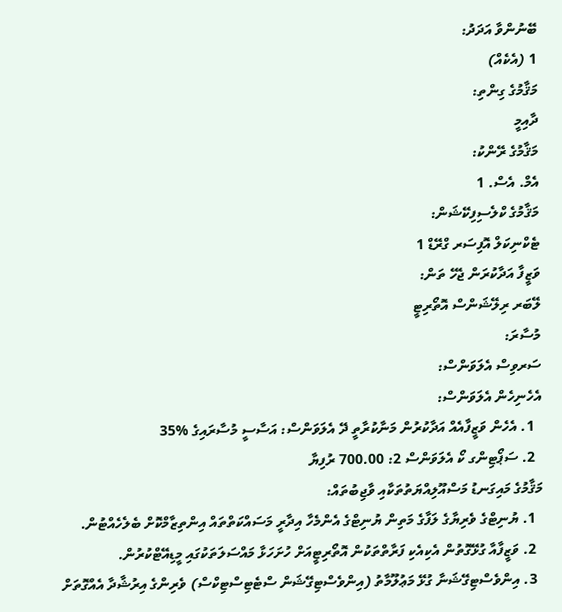ބޭނުންވާ އަދަދު:
1 (އެކެއް)
މަޤާމުގެ ގިންތި:
ދާއިމީ
މަޤާމުގެ ރޭންކު:
އެމް. އެސް. 1
މަޤާމުގެ ކްލެސިފިކޭޝަން:
ޓެކްނިކަލް އޮފިސަރ ގްރޭޑް 1
ވަޒީފާ އަދާކުރަން ޖެހޭ ތަން:
ލޭބަރ ރިލޭޝަންސް އޮތޯރިޓީ
މުސާރަ:
ސަރވިސް އެލަވަންސް:
އެހެނިހެން އެލަވަންސް:
  1. އެހެން ވަޒީފާއެއް އަދާކުރުން މަނާކުރާތީ ދޭ އެލަވަންސް: އަސާސީ މުސާރައިގެ %35
  2. ސަޕޯޓިންގ ކޯ އެލަވަންސް 2: 700.00 ރުފިޔާ
މަޤާމުގެ މައިގަނޑު މަސްއޫލިއްޔަތުތަކާއި ވާޖިބުތައް:
  1. ޔުނިޓްގެ ވެރިޔާގެ ލަފާގެ މަތިން ޔުނިޓްގެ އެންމެހާ އިދާރީ މަސައްކަތްތައް އިންތިޒާމްކޮށް ބެލެހެއްޓުން.
  2. ވަޒީފާއާ ގުޅޭގޮތުން އެކިއެކި ފަރާތްތަކުން އޮތޯރިޓީއަށް ހުށަހަޅާ މައްސަލަތަކުގައި މީޑިއޭޓްކުރުން.
  3. އިންވެސްޓިގޭޝަނާ ގުޅޭ މަޢުލޫމާތު (އިންވެސްޓިގޭޝަން ސްޓެޓިސްޓިކްސް) ވެރިންގެ އިރުޝާދާ އެއްގޮތަށް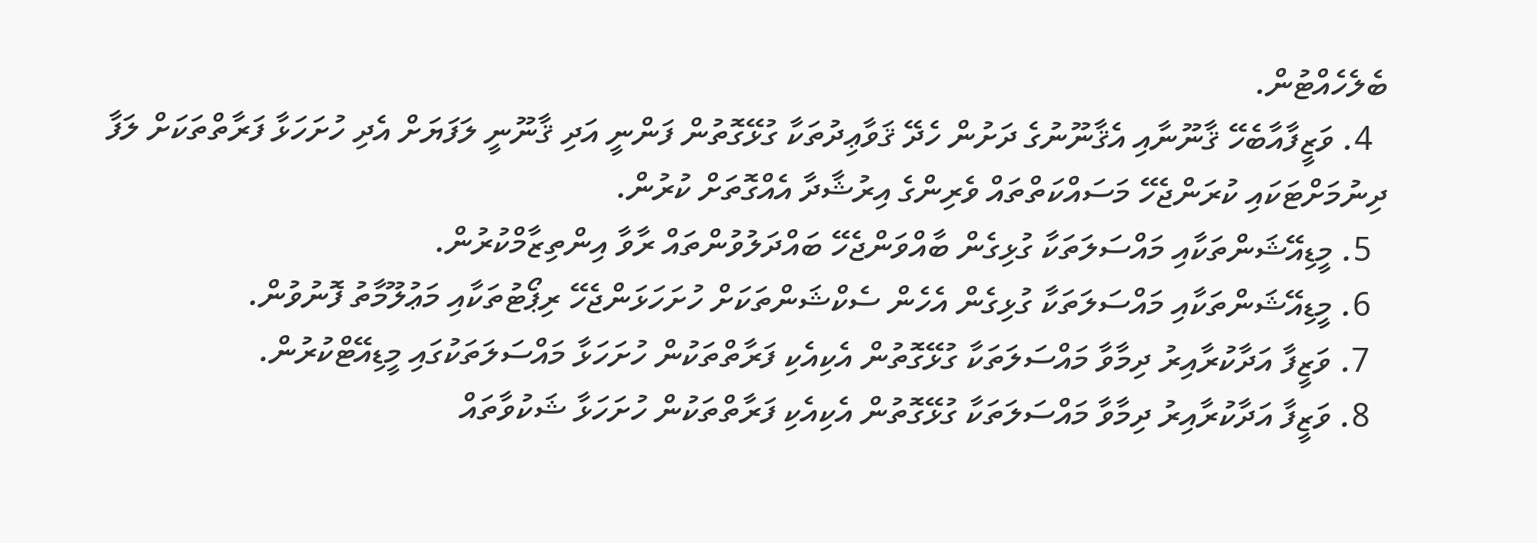ބެލެހެއްޓުން.
  4. ވަޒީފާއާބެހޭ ޤާނޫނާއި އެޤާނޫނުގެ ދަށުން ހެދޭ ޤަވާޢިދުތަކާ ގުޅޭގޮތުން ފަންނީ އަދި ޤާނޫނީ ލަފަޔަށް އެދި ހުށަހަޅާ ފަރާތްތަކަށް ލަފާ ދިނުމަށްޓަކައި ކުރަންޖެހޭ މަސައްކަތްތައް ވެރިންގެ އިރުޝާދާ އެއްގޮތަށް ކުރުން.
  5. މީޑިއޭޝަންތަކާއި މައްސަލަތަކާ ގުޅިގެން ބާއްވަންޖެހޭ ބައްދަލުވުންތައް ރާވާ އިންތިޒާމްކުރުން.
  6. މީޑިއޭޝަންތަކާއި މައްސަލަތަކާ ގުޅިގެން އެހެން ސެކްޝަންތަކަށް ހުށަހަޅަންޖެހޭ ރިޕޯޓުތަކާއި މަޢުލޫމާތު ފޮނުވުން.
  7. ވަޒީފާ އަދާކުރާއިރު ދިމާވާ މައްސަލަތަކާ ގުޅޭގޮތުން އެކިއެކި ފަރާތްތަކުން ހުށަހަޅާ މައްސަލަތަކުގައި މީޑިއޭޓްކުރުން.
  8. ވަޒީފާ އަދާކުރާއިރު ދިމާވާ މައްސަލަތަކާ ގުޅޭގޮތުން އެކިއެކި ފަރާތްތަކުން ހުށަހަޅާ ޝަކުވާތައް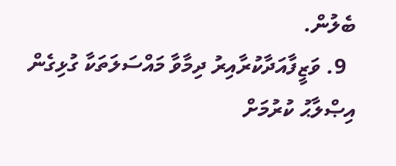ބެލުން.
  9. ވަޒީފާއަދާކުރާއިރު ދިމާވާ މައްސަލަތަކާ ގުޅިގެން އިޞްލާޙު ކުރުމަށް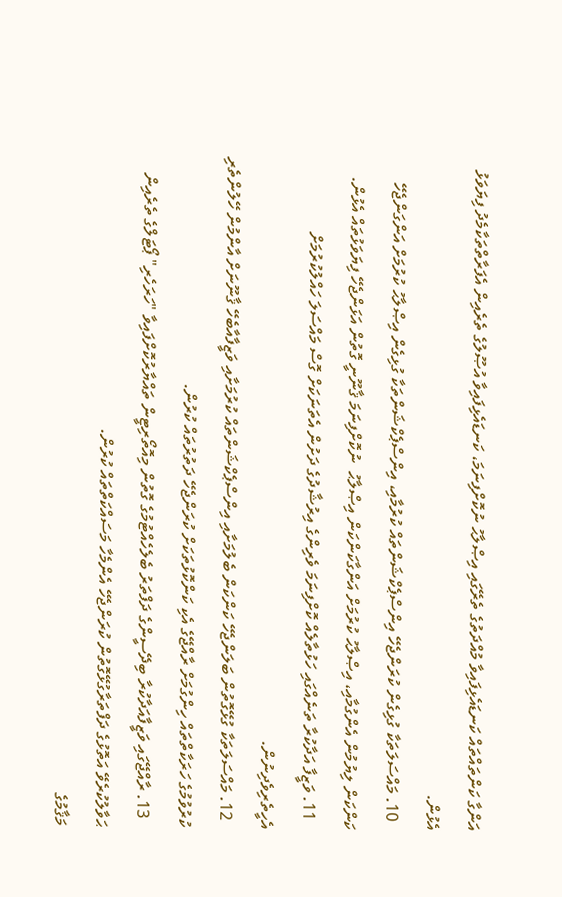އަންގާ ކަންތައްތައް ކަނޑައެޅިފައިވާ މުއްދަތުގެ ތެރޭގައި އިޞްލާޙު ނުކޮށްފިނަމަ، ކަނޑައެޅިފައިވާ އުޞޫލުގެ ތެރެއިން އެފަރާތްތަކާމެދު ފިޔަވަޅު އެޅުން.
  10. މައްސަލަތަކާ ގުޅިގެން ކުރަންޖެހޭ އިންސްޕެކްޝަންތައް ކުރުމާއި، އިންސްޕެކްޝަންތަކާ ގުޅިގެން އިޞްލާޙު ކުރުމަށް އަންގަންޖެހޭ ކަންކަން ލިޔުމުން އެންގުމާއި، އިޞްލާޙު ކުރުމަށް އަންގާކަންކަން އިޞްލާޙު  ނުކޮށްފިނަމަ ޤާނޫނީ ގޮތުން އަޅަންޖެހޭ ފިޔަވަޅުތައް އެޅުން.
  11. ވަޒީފާ އަދާކުރާ ތަނެއްގައި ހަޅުތާލެއް ކޮށްފިނަމަ ވެރިންގެ އިރުޝާދުގެ ދަށުން އެތަނަކަށް ގޮސް މައްސަލަ ހައްލުކުރުމަށް އެހީތެރިވެދިނުން.
  12. މައްސަލަތަކާ ގުޅޭގޮތުން ބަލަންޖެހޭ ކަންކަން ބެލުމަށާއި އިންސްޕެކްޝަންތައް ކުރުމަށާއި ވަޒީފާއާބެހޭ ޤާނޫނަށް އާންމުން ހޭލުންތެރި ކުރުވުމުގެ ހަރަކާތްތައް ހިންގުމަށް ރާއްޖޭގެ އެކި ކަންކޮޅުތަކަށް ކުރަންޖެހޭ ދަތުރުތައް ކުރުން.
  13. ރާއްޖޭގައި ވަޒީފާއަދާކުރާ ބިދޭސީންގެ ދަފްތަރު ބެލެހެއްޓުމުގެ ގޮތުން މިއޮތޯރިޓީން ތައްޔާރުކޮށްފައިވާ "ހަރަހެރި" ޕޯޓަލްގެ ތެރެއިން ޙަވާލުކުރެވޭ އަތޮޅުގެ ދަފްތަރާގުޅޭގޮތުން ކުރަންޖެހޭ އެންމެހާ މަސައްކަތްތައް ކުރުން.
މަޤާމުގެ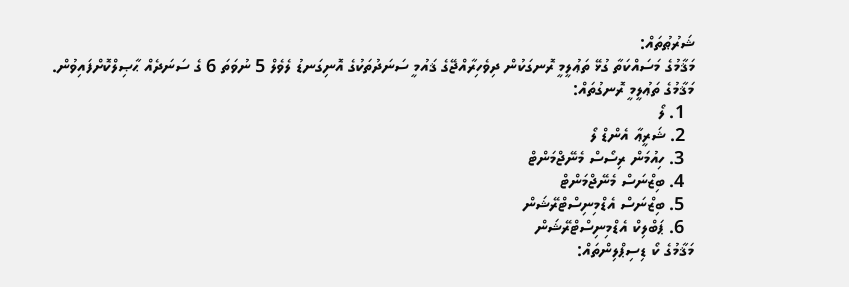ޝަރުޠުތައް:
މަޤާމުގެ މަސައްކަތާ ގުޅޭ ތަޢުލީމީ ރޮނގަކުން ދިވެހިރާއްޖޭގެ ޤައުމީ ސަނަދުތަކުގެ އޮނިގަނޑު ލެވެލް 5 ނުވަތަ 6 ގެ ސަނަދެއް ޙާޞިލްކޮށްފައިވުން.
މަޤާމުގެ ތަޢުލީމީ ރޮނގުތައް:
  1. ލޯ
  2. ޝަރީޢާ އެންޑް ލޯ
  3. ހިއުމަން ރިސޯސް މެނޭޖްމަންޓް
  4. ބިޒްނަސް މެނޭޖްމަންޓް
  5. ބިޒްނަސް އެޑްމިނިސްޓްރޭޝަން
  6. ޕަބްލިކް އެޑްމިނިސްޓްރޭޝަން
މަޤާމުގެ ކޯ ޑިސިޕްލިންތައް: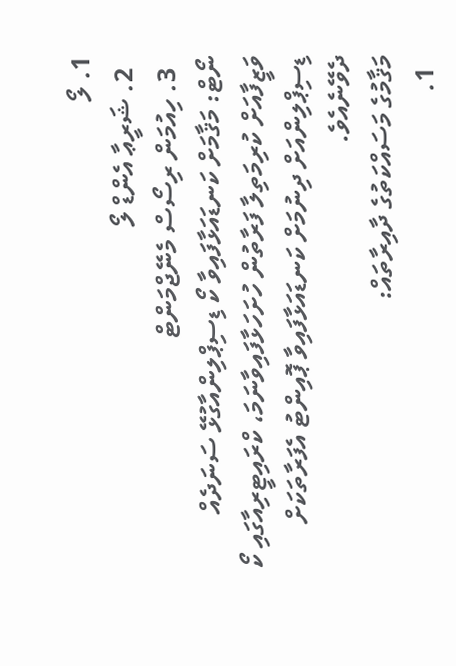1. ލޯ
  2. ޝަރީޢާ އެންޑް ލޯ
  3. ހިއުމަން ރިސޯސް މެނޭޖްމަންޓް
ނޯޓް: މަޤާމަށް ކަނޑައަޅާފައިވާ ކޯ ޑިސިޕްލިންއާގުޅޭ ސަނަދެއް ވަޒީފާއަށް ކުރިމަތިލާ ފަރާތުން ހުށަހަޅާފައިވާނަމަ، ކްރައިޓީރިއާގައި ކޯ ޑިސިޕްލިންއަށް ދިނުމަށް ކަނޑައަޅާފައިވާ ޕޮއިންޓު އެފަރާތަކަށް ދެވޭނެއެވެ.
މަޤާމުގެ މަސައްކަތުގެ ދާއިރާތައް:
  1.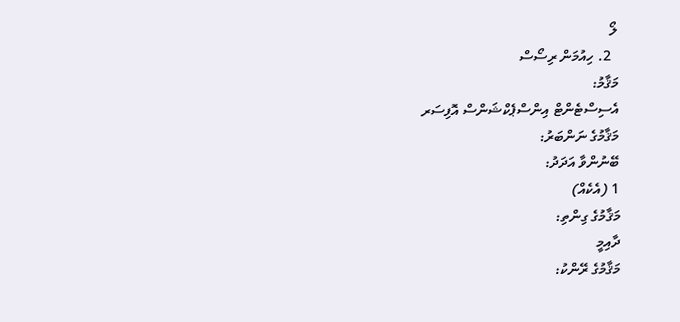ލޯ
  2. ހިއުމަން ރިސޯސް
މަޤާމު:
އެސިސްޓެންޓް އިންސްޕެކްޝަންސް އޮފިސަރ
މަޤާމުގެ ނަންބަރު:
ބޭނުންވާ އަދަދު:
1 (އެކެއް)
މަޤާމުގެ ގިންތި:
ދާއިމީ
މަޤާމުގެ ރޭންކު: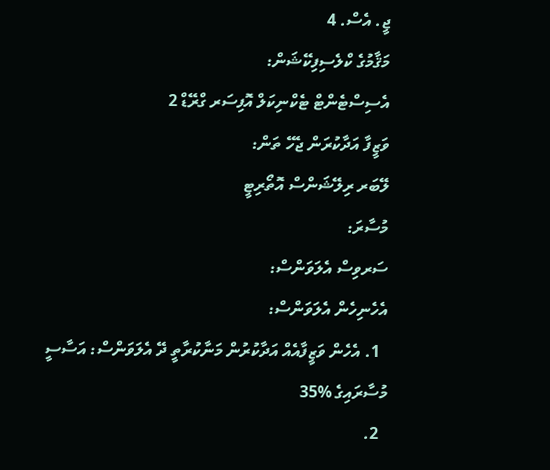ޖީ. އެސް. 4
މަޤާމުގެ ކްލެސިފިކޭޝަން:
އެސިސްޓެންޓް ޓެކްނިކަލް އޮފިސަރ ގްރޭޑް 2
ވަޒީފާ އަދާކުރަން ޖެހޭ ތަން:
ލޭބަރ ރިލޭޝަންސް އޮތޯރިޓީ
މުސާރަ:
ސަރވިސް އެލަވަންސް:
އެހެނިހެން އެލަވަންސް:
  1. އެހެން ވަޒީފާއެއް އަދާކުރުން މަނާކުރާތީ ދޭ އެލަވަންސް: އަސާސީ މުސާރައިގެ %35
  2.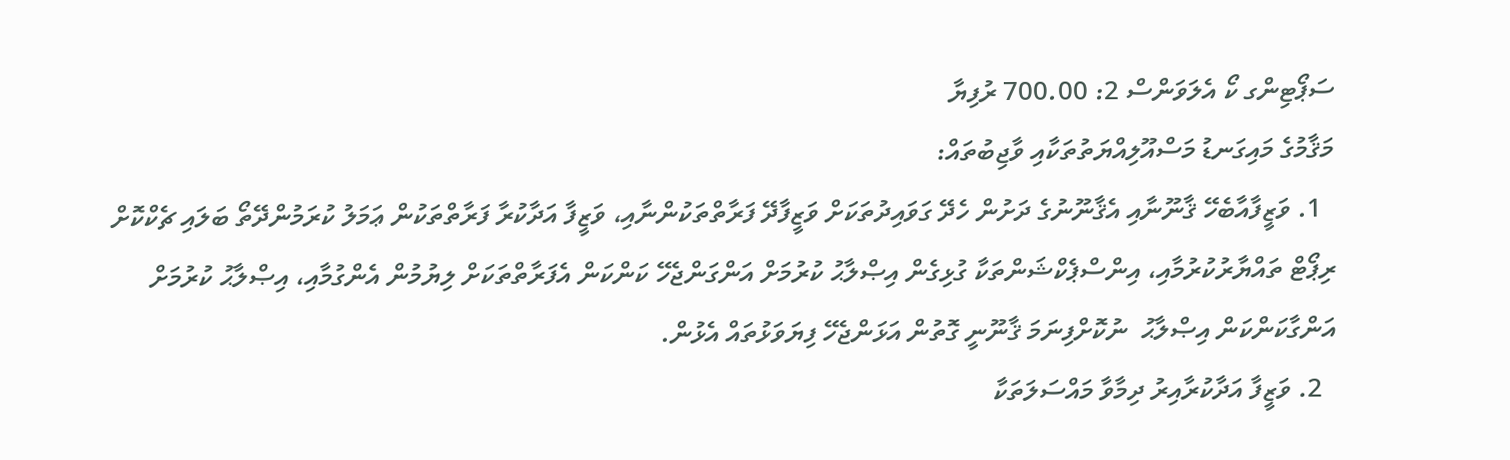ސަޕޯޓިންގ ކޯ އެލަވަންސް 2: 700.00 ރުފިޔާ
މަޤާމުގެ މައިގަނޑު މަސްއޫލިއްޔަތުތަކާއި ވާޖިބުތައް:
  1. ވަޒީފާއާބެހޭ ޤާނޫނާއި އެޤާނޫނުގެ ދަށުން ހެދޭ ގަވައިދުތަކަށް ވަޒީފާދޭ ފަރާތްތަކުންނާއި، ވަޒީފާ އަދާކުރާ ފަރާތްތަކުން ޢަމަލު ކުރަމުންދޭތޯ ބަލައި ޗެކްކޮށް ރިޕޯޓް ތައްޔާރުކުރުމާއި، އިންސްޕެކްޝަންތަކާ ގުޅިގެން އިޞްލާޙު ކުރުމަށް އަންގަންޖެހޭ ކަންކަން އެފަރާތްތަކަށް ލިޔުމުން އެންގުމާއި، އިޞްލާޙު ކުރުމަށް އަންގާކަންކަން އިޞްލާޙު  ނުކޮށްފިނަމަ ޤާނޫނީ ގޮތުން އަޅަންޖެހޭ ފިޔަވަޅުތައް އެޅުން.
  2. ވަޒީފާ އަދާކުރާއިރު ދިމާވާ މައްސަލަތަކާ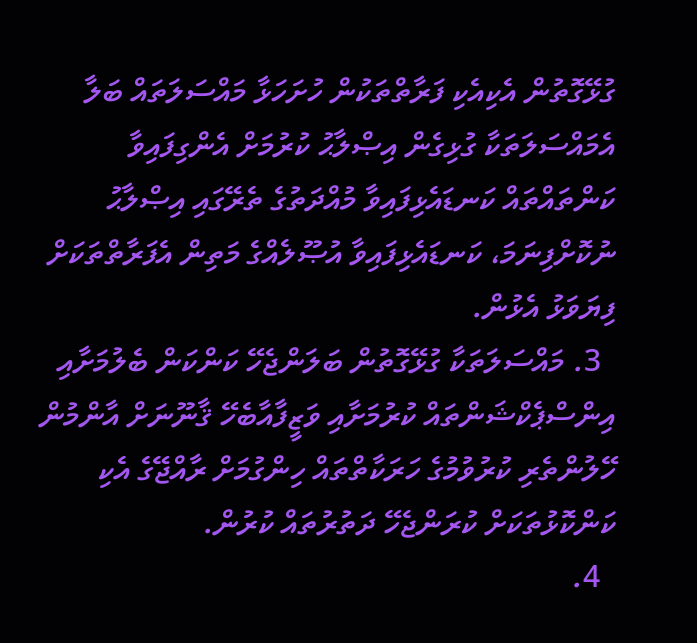ގުޅޭގޮތުން އެކިއެކި ފަރާތްތަކުން ހުށަހަޅާ މައްސަލަތައް ބަލާ އެމައްސަލަތަކާ ގުޅިގެން އިޞްލާޙު ކުރުމަށް އެންގިފައިވާ ކަންތައްތައް ކަނޑައެޅިފައިވާ މުއްދަތުގެ ތެރޭގައި އިޞްލާޙު ނުކޮށްފިނަމަ، ކަނޑައެޅިފައިވާ އުޞޫލެއްގެ މަތިން އެފަރާތްތަކަށް ފިޔަވަޅު އެޅުން.
  3. މައްސަލަތަކާ ގުޅޭގޮތުން ބަލަންޖެހޭ ކަންކަން ބެލުމަށާއި އިންސްޕެކްޝަންތައް ކުރުމަށާއި ވަޒީފާއާބެހޭ ޤާނޫނަށް އާންމުން ހޭލުންތެރި ކުރުވުމުގެ ހަރަކާތްތައް ހިންގުމަށް ރާއްޖޭގެ އެކި ކަންކޮޅުތަކަށް ކުރަންޖެހޭ ދަތުރުތައް ކުރުން.
  4.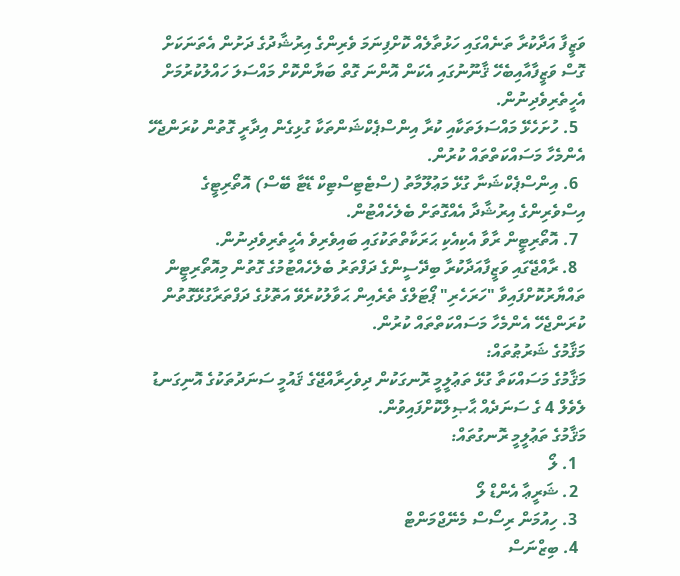ވަޒީފާ އަދާކުރާ ތަނެއްގައި ހަޅުތާލެއް ކޮށްފިނަމަ ވެރިންގެ އިރުޝާދުގެ ދަށުން އެތަނަކަށް ގޮސް ވަޒީފާއާއިބެހޭ ޤާނޫނުގައި އެކަން އޮންނަ ގޮތް ބަޔާންކޮށް މައްސަލަ ހައްލުކުރުމަށް އެހީތެރިވެދިނުން.
  5. ހުށަހެޅޭ މައްސަލަތަކާއި ކުރާ އިންސްޕެކްޝަންތަކާ ގުޅިގެން އިދާރީ ގޮތުން ކުރަންޖެހޭ އެންމެހާ މަސައްކަތްތައް ކުރުން.
  6. އިންސްޕެކްޝަނާ ގުޅޭ މަޢުލޫމާތު (ސްޓެޓިސްޓިކް ޑޭޓާ ބޭސް) އޮތޯރިޓީގެ އިސްވެރިންގެ އިރުޝާދާ އެއްގޮތަށް ބެލެހެއްޓުން.
  7. އޮތޯރިޓީން ރާވާ އެކިއެކި ޙަރަކާތްތަކުގައި ބައިވެރިވެ އެހީތެރިވެދިނުން.
  8. ރާއްޖޭގައި ވަޒީފާއަދާކުރާ ބިދޭސީންގެ ދަފްތަރު ބެލެހެއްޓުމުގެ ގޮތުން މިއޮތޯރިޓީން ތައްޔާރުކޮށްފައިވާ "ހަރަހެރި" ޕޯޓަލްގެ ތެރެއިން ޙަވާލުކުރެވޭ އަތޮޅުގެ ދަފްތަރާގުޅޭގޮތުން ކުރަންޖެހޭ އެންމެހާ މަސައްކަތްތައް ކުރުން.
މަޤާމުގެ ޝަރުޠުތައް:
މަޤާމުގެ މަސައްކަތާ ގުޅޭ ތަޢުލީމީ ރޮނގަކުން ދިވެހިރާއްޖޭގެ ޤައުމީ ސަނަދުތަކުގެ އޮނިގަނޑު ލެވެލް 4 ގެ ސަނަދެއް ޙާޞިލްކޮށްފައިވުން.
މަޤާމުގެ ތަޢުލީމީ ރޮނގުތައް:
  1. ލޯ
  2. ޝަރީޢާ އެންޑް ލޯ
  3. ހިއުމަން ރިސޯސް މެނޭޖްމަންޓް
  4. ބިޒްނަސް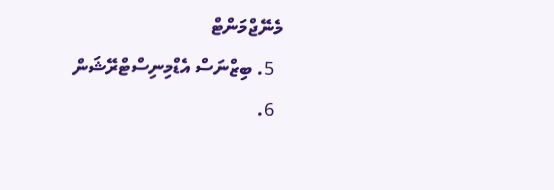މެނޭޖްމަންޓް
  5. ބިޒްނަސް އެޑްމިނިސްޓްރޭޝަން
  6.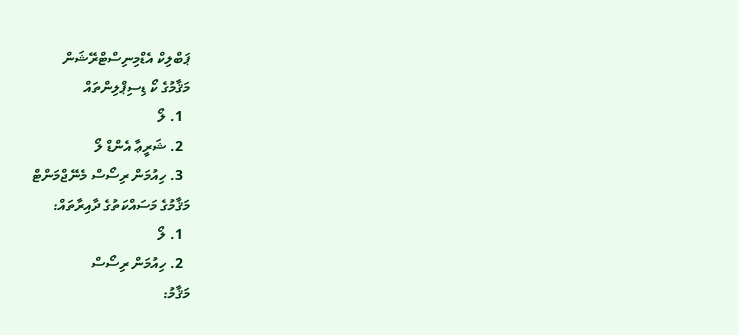ޕަބްލިކް އެޑްމިނިސްޓްރޭޝަން
މަޤާމުގެ ކޯ ޑިސިޕްލިންތައް
  1. ލޯ
  2. ޝަރީޢާ އެންޑް ލޯ
  3. ހިއުމަން ރިސޯސް މެނޭޖްމަންޓް
މަޤާމުގެ މަސައްކަތުގެ ދާއިރާތައް:
  1. ލޯ
  2. ހިއުމަން ރިސޯސް
މަޤާމު: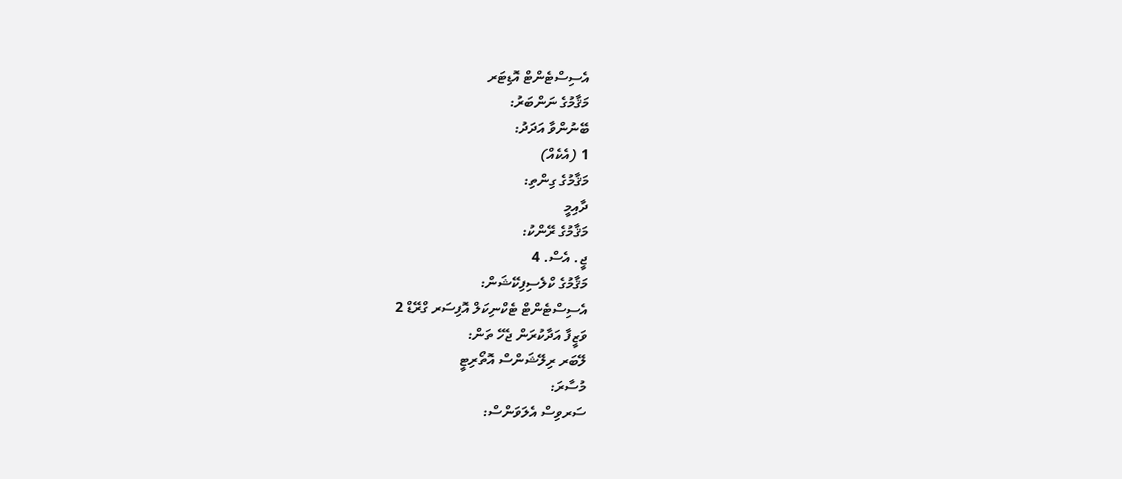އެސިސްޓެންޓް އޮޑިޓަރ
މަޤާމުގެ ނަންބަރު:
ބޭނުންވާ އަދަދު:
1 (އެކެއް)
މަޤާމުގެ ގިންތި:
ދާއިމީ
މަޤާމުގެ ރޭންކު:
ޖީ. އެސް. 4
މަޤާމުގެ ކްލެސިފިކޭޝަން:
އެސިސްޓެންޓް ޓެކްނިކަލް އޮފިސަރ ގްރޭޑް 2
ވަޒީފާ އަދާކުރަން ޖެހޭ ތަން:
ލޭބަރ ރިލޭޝަންސް އޮތޯރިޓީ
މުސާރަ:
ސަރވިސް އެލަވަންސް: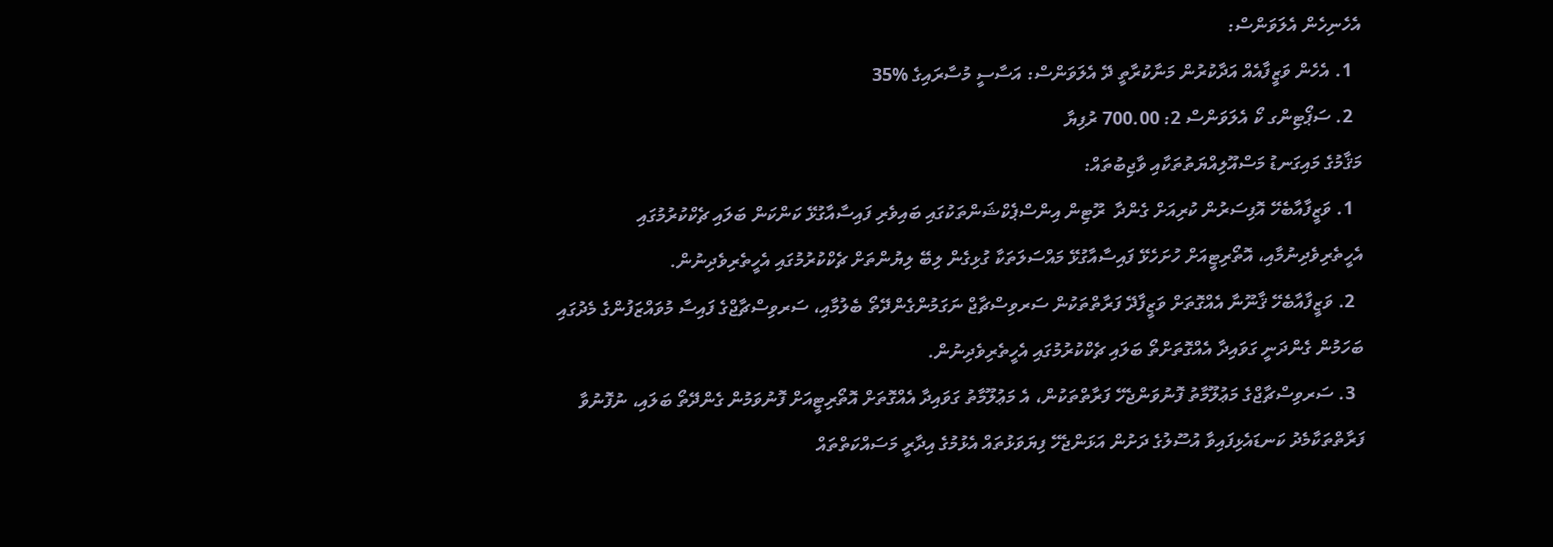އެހެނިހެން އެލަވަންސް:
  1. އެހެން ވަޒީފާއެއް އަދާކުރުން މަނާކުރާތީ ދޭ އެލަވަންސް: އަސާސީ މުސާރައިގެ %35
  2. ސަޕޯޓިންގ ކޯ އެލަވަންސް 2: 700.00 ރުފިޔާ
މަޤާމުގެ މައިގަނޑު މަސްއޫލިއްޔަތުތަކާއި ވާޖިބުތައް:
  1. ވަޒީފާއާބެހޭ އޮފިސަރުން ކުރިއަށް ގެންދާ  ރޫޓިން އިންސްޕެކްޝަންތަކުގައި ބައިވެރި ފައިސާއާގުޅޭ ކަންކަން ބަލައި ޗެކްކުރުމުގައި އެހީތެރިވެދިނުމާއި، އޮތޯރިޓީއަށް ހުށަހެޅޭ ފައިސާއާގުޅޭ މައްސަލަތަކާ ގުޅިގެން ލިބޭ ލިޔުންތަށް ޗެކްކުރުމުގައި އެހީތެރިވެދިނުން.
  2. ވަޒީފާއާބެހޭ ޤާނޫނާ އެއްގޮތަށް ވަޒީފާދޭ ފަރާތްތަކުން ސަރވިސްޗާޖް ނަގަމުންގެންދޭތޯ ބެލުމާއި، ސަރވިސްޗާޖްގެ ފައިސާ މުވައްޒަފުންގެ މެދުގައި ބަހަމުން ގެންދަނީ ގަވައިދާ އެއްގޮތަށްތޯ ބަލައި ޗެކްކުރުމުގައި އެހީތެރިވެދިނުން.
  3. ސަރވިސްޗާޖްގެ މަޢުލޫމާތު ފޮނުވަންޖެހޭ ފަރާތްތަކުން، އެ މަޢުލޫމާތު ގަވައިދާ އެއްގޮތަށް އޮތޯރިޓީއަށް ފޮނުވަމުން ގެންދޭތޯ ބަލައި، ނުފޮނުވާ ފަރާތްތަކާމެދު ކަނޑައެޅިފައިވާ އުސޫލުގެ ދަށުން އަޅަންޖެހޭ ފިޔަވަޅުތައް އެޅުމުގެ އިދާރީ މަސައްކަތްތައް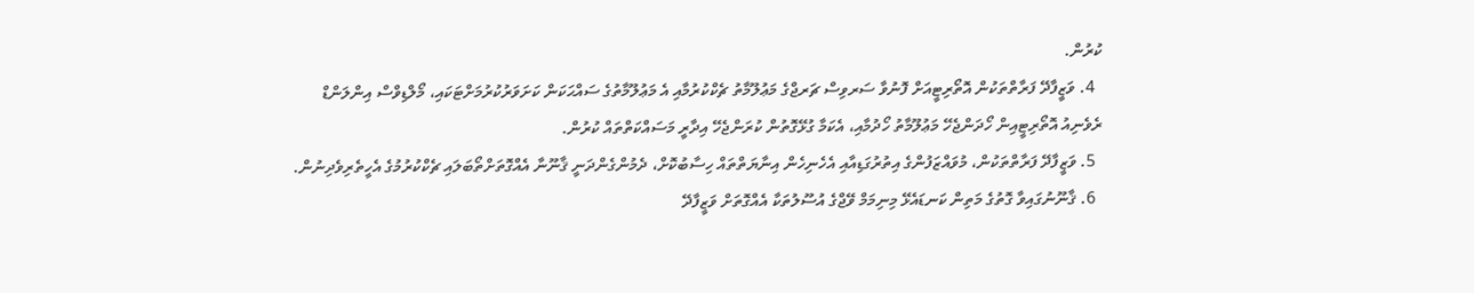ކުރުން.
  4. ވަޒީފާދޭ ފަރާތްތަކުން އޮތޯރިޓީއަށް ފޮނުވާ ސަރވިސް ޗަރޖްގެ މަޢުލޫމާތު ޗެކްކުރުމާއި އެ މަޢުލޫމާތުގެ ސައްޙަކަން ކަށަވަރުކުރުމަށްޓަކައި، މޯލްޑިވްސް އިންލަންޑް ރެވެނިއު އޮތޯރިޓީއިން ހޯދަންޖެހޭ މަޢުލޫމާތު ހޯދުމާއި، އެކަމާ ގުޅޭގޮތުން ކުރަންޖެހޭ އިދާރީ މަސައްކަތްތައް ކުރުން.
  5. ވަޒީފާދޭ ފަރާތްތަކުން، މުވައްޒަފުންގެ އިތުރުގަޑިއާއި އެހެނިހެން އިނާޔަތްތައް ހިސާބުކޮށް، ދެމުންގެންދަނީ ޤާނޫނާ އެއްގޮތަށްތޯބަލައި ޗެކްކުރުމުގެ އެހީތެރިވެދިނުން.
  6. ޤާނޫނުގައިވާ ގޮތުގެ މަތިން ކަނޑައެޅޭ މިނިމަމް ވޭޖްގެ އުސޫލުތަކާ އެއްގޮތަށް ވަޒީފާދޭ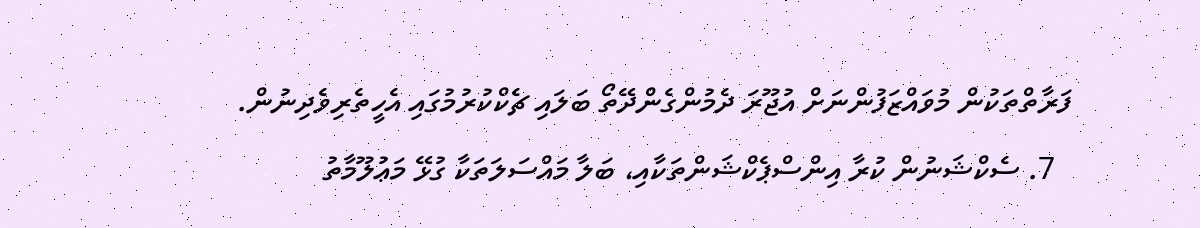ފަރާތްތަކުން މުވައްޒަފުންނަށް އުޖޫރަ ދެމުންގެންދޭތޯ ބަލައި ޗެކްކުރުމުގައި އެހީތެރިވެދިނުން.
  7. ސެކްޝަނުން ކުރާ އިންސްޕެކްޝަންތަކާއި، ބަލާ މައްސަލަތަކާ ގުޅޭ މަޢުލޫމާތު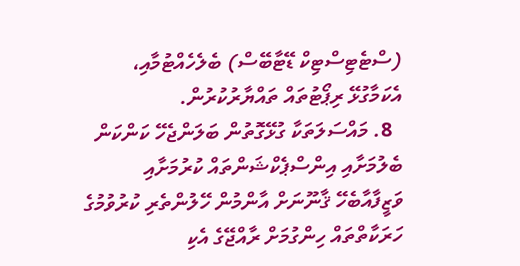(ސްޓެޓިސްޓިކް ޑޭޓާބޭސް) ބެލެހެއްޓުމާއި، އެކަމާގުޅޭ ރިޕޯޓުތައް ތައްޔާރުކުރުން.
  8. މައްސަލަތަކާ ގުޅޭގޮތުން ބަލަންޖެހޭ ކަންކަން ބެލުމަށާއި އިންސްޕެކްޝަންތައް ކުރުމަށާއި ވަޒީފާއާބެހޭ ޤާނޫނަށް އާންމުން ހޭލުންތެރި ކުރުވުމުގެ ހަރަކާތްތައް ހިންގުމަށް ރާއްޖޭގެ އެކި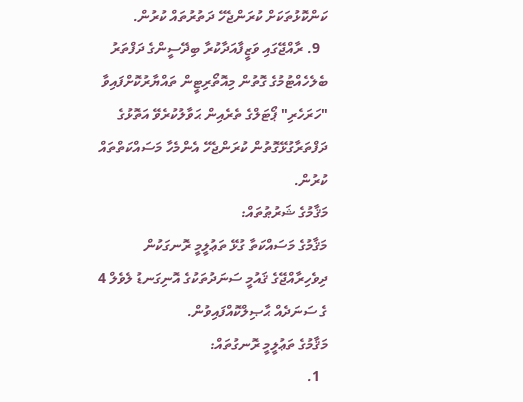ކަންކޮޅުތަކަށް ކުރަންޖެހޭ ދަތުރުތައް ކުރުން.
  9. ރާއްޖޭގައި ވަޒީފާއަދާކުރާ ބިދޭސީންގެ ދަފްތަރު ބެލެހެއްޓުމުގެ ގޮތުން މިއޮތޯރިޓީން ތައްޔާރުކޮށްފައިވާ "ހަރަހެރި" ޕޯޓަލްގެ ތެރެއިން ޙަވާލުކުރެވޭ އަތޮޅުގެ ދަފްތަރާގުޅޭގޮތުން ކުރަންޖެހޭ އެންމެހާ މަސައްކަތްތައް ކުރުން.
މަޤާމުގެ ޝަރުޠުތައް:
މަޤާމުގެ މަސައްކަތާ ގުޅޭ ތަޢުލީމީ ރޮނގަކުން ދިވެހިރާއްޖޭގެ ޤައުމީ ސަނަދުތަކުގެ އޮނިގަނޑު ލެވެލް 4 ގެ ސަނަދެއް ޙާޞިލްކޮއްފައިވުން.
މަޤާމުގެ ތަޢުލީމީ ރޮނގުތައް:
  1.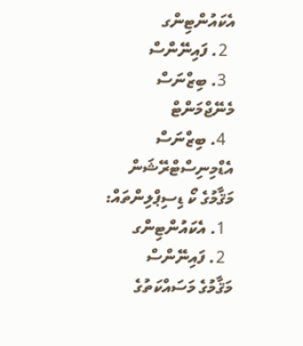އެކައުންޓިންގ
  2. ފައިނޭންސް
  3. ބިޒްނަސް މެނޭޖްމަންޓް
  4. ބިޒްނަސް އެޑްމިނިސްޓްރޭޝަން
މަޤާމުގެ ކޯ ޑިސިޕްލިންތައް:
  1. އެކައުންޓިންގ
  2. ފައިނޭންސް
މަޤާމުގެ މަސައްކަތުގެ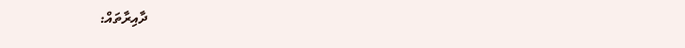ދާއިރާތައް: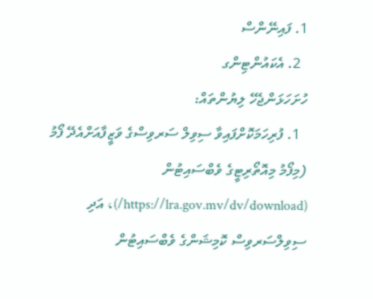1. ފައިނޭންސް
  2. އެކައުންޓިންގ
ހުށަހަޅަންޖެހޭ ލިޔުންތައް:
  1. ފުރިހަމަކޮށްފައިވާ ސިވިލް ސަރވިސްގެ ވަޒީފާއަށްއެދޭ ފޯމު (މިފޯމު މިއޮތޯރިޓީގެ ވެބްސައިޓުން (https://lra.gov.mv/dv/download/)، އަދި ސިވިލްސަރވިސް ކޮމިޝަންގެ ވެބްސައިޓުން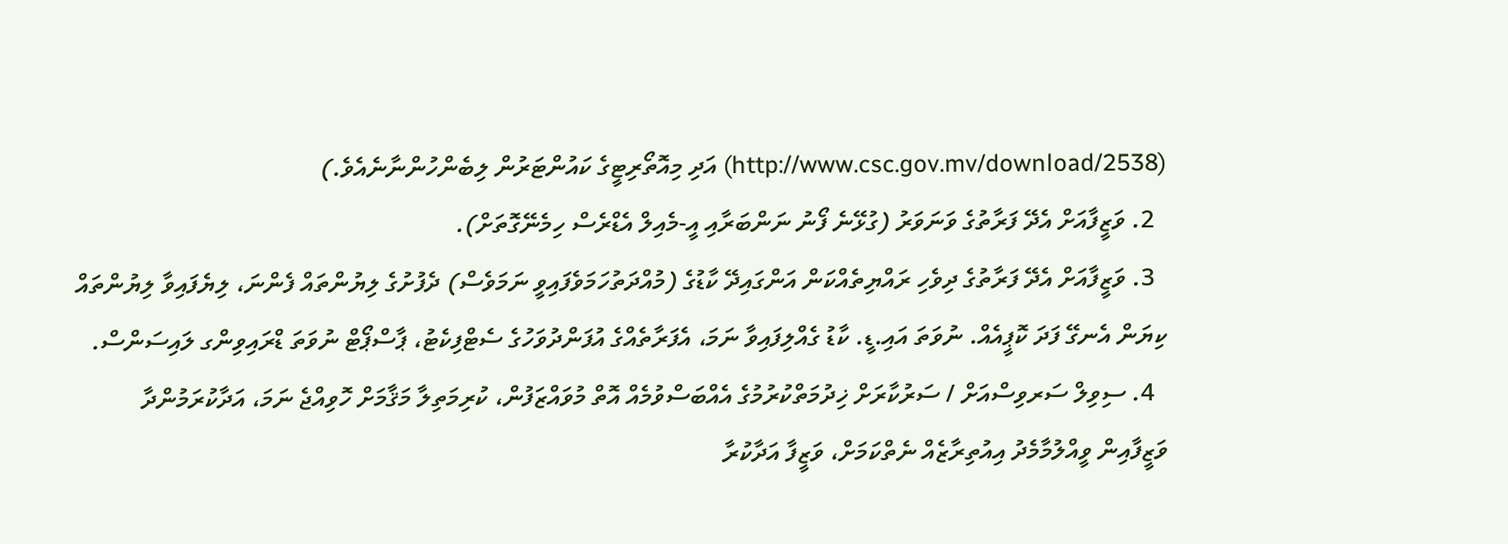(http://www.csc.gov.mv/download/2538) އަދި މިއޮތޯރިޓީގެ ކައުންޓަރުން ލިބެންހުންނާނެއެވެ.)
  2. ވަޒީފާއަށް އެދޭ ފަރާތުގެ ވަނަވަރު (ގުޅޭނެ ފޯނު ނަންބަރާއި އީ-މެއިލް އެޑްރެސް ހިމެނޭގޮތަށް).
  3. ވަޒީފާއަށް އެދޭ ފަރާތުގެ ދިވެހި ރައްޔިތެއްކަން އަންގައިދޭ ކާޑުގެ (މުއްދަތުހަމަވެފައިވީ ނަމަވެސް) ދެފުށުގެ ލިޔުންތައް ފެންނަ، ލިޔެފައިވާ ލިޔުންތައް ކިޔަން އެނގޭ ފަދަ ކޮޕީއެއް. ނުވަތަ އައި.ޑީ. ކާޑު ގެއްލިފައިވާ ނަމަ، އެފަރާތެއްގެ އުފަންދުވަހުގެ ސެޓްފިކެޓު، ޕާސްޕޯޓް ނުވަތަ ޑްރައިވިންގ ލައިސަންސް.
  4. ސިވިލް ސަރވިސްއަށް / ސަރުކާރަށް ޚިދުމަތްކުރުމުގެ އެއްބަސްވުމެއް އޮތް މުވައްޒަފުން، ކުރިމަތިލާ މަޤާމަށް ހޮވިއްޖެ ނަމަ، އަދާކުރަމުންދާ ވަޒީފާއިން ވީއްލުމާމެދު އިއުތިރާޒެއް ނެތްކަމަށް، ވަޒީފާ އަދާކުރާ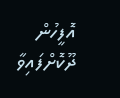އޮފީހުން ދޫކޮށްފައިވާ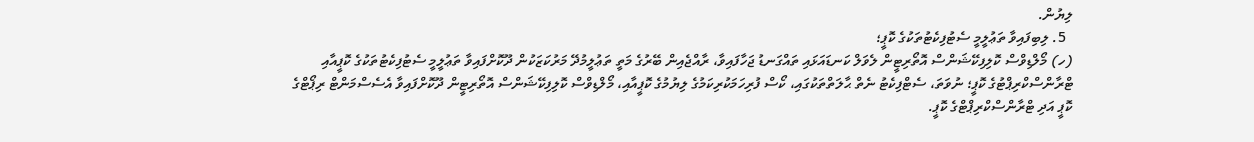ލިޔުން.
  5. ލިބިފައިވާ ތަޢުލީމީ ސެޓުފިކެޓުތަކުގެ ކޮޕީ؛
(ހ) މޯލްޑިވްސް ކޮލިފިކޭޝަންސް އޮތޯރިޓީން ލެވަލް ކަނޑައަޅައި ތައްގަނޑު ޖަހާފައިވާ، ރާއްޖެއިން ބޭރުގެ މަތީ ތަޢުލީމުދޭ މަރުކަޒަކުން ދޫކޮށްފައިވާ ތަޢުލީމީ ސެޓުފިކެޓުތަކުގެ ކޮޕީއާއި ޓްރާންސްކްރިޕްޓުގެ ކޮޕީ؛ ނުވަތަ، ސެޓްފިކެޓު ނެތް ޙާލަތްތަކުގައި، ކޯސް ފުރިހަމަކުރިކަމުގެ ލިޔުމުގެ ކޮޕީއާއި، މޯލްޑިވްސް ކޮލިފިކޭޝަންސް އޮތޯރިޓީން ދޫކޮށްފައިވާ އެސެސްމަންޓް ރިޕޯޓްގެ ކޮޕީ އަދި ޓްރާންސްކްރިޕްޓްގެ ކޮޕީ.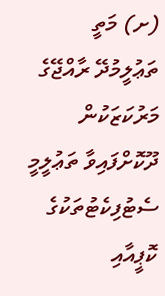(ށ) މަތީ ތަޢުލީމުދޭ ރާއްޖޭގެ މަރުކަޒަކުން ދޫކޮށްފައިވާ ތަޢުލީމީ ސެޓުފިކެޓުތަކުގެ ކޮޕީއާއި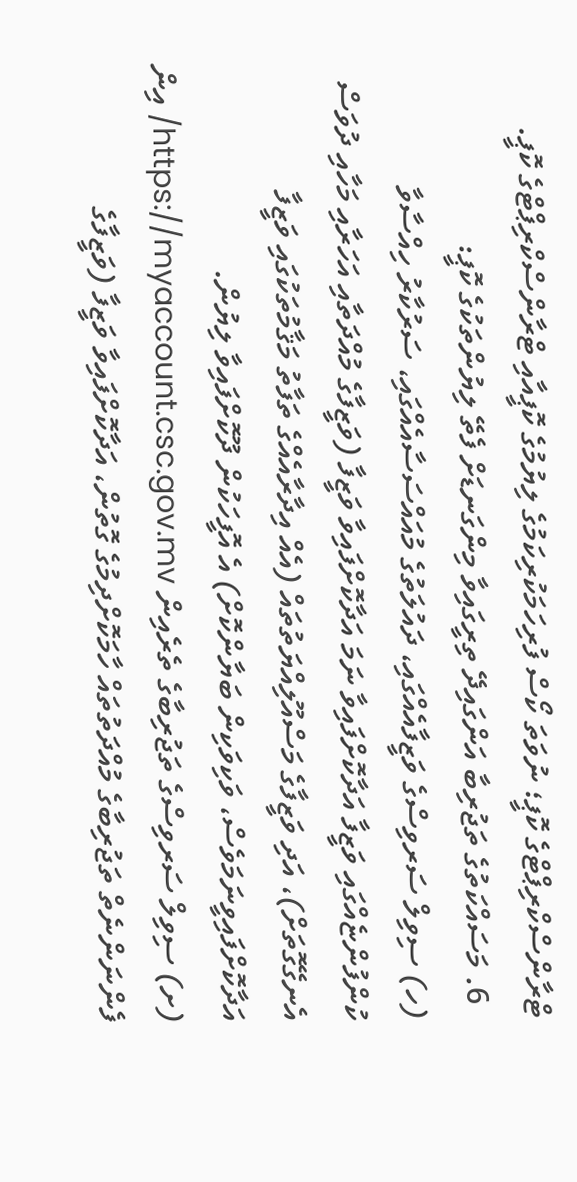ޓްރާންސްކްރިޕްޓްގެ ކޮޕީ؛ ނުވަތަ ކޯސް ފުރިހަމަކުރިކަމުގެ ލިޔުމުގެ ކޮޕީއާއި ޓްރާންސްކްރިޕްޓްގެ ކޮޕީ.
  6. މަސައްކަތުގެ ތަޖުރިބާ އަންގައިދޭ ތިރީގައިވާ މިންގަނޑަށް ފެތޭ ލިޔުންތަކުގެ ކޮޕީ:
(ހ) ސިވިލް ސަރވިސްގެ ވަޒީފާއެއްގައި، ދައުލަތުގެ މުއައްސަސާއެއްގައި، ސަރުކާރު ހިއްސާވާ ކުންފުންޏެއްގައި ވަޒީފާ އަދާކޮށްފައިވާ ނަމަ އަދާކޮށްފައިވާ ވަޒީފާ (ވަޒީފާގެ މުއްދަތާއި އަހަރާއި މަހާއި ދުވަސް އެނގޭގޮތަށް)، އަދި ވަޒީފާގެ މަސްއޫލިއްޔަތުތައް (އެއް އިދާރާއެއްގެ ތަފާތު މަޤާމުތަކުގައި ވަޒީފާ އަދާކޮށްފައިވީނަމަވެސް، ވަކިވަކިން ބަޔާންކޮށް) އެ އޮފީހަކުން ދޫކޮށްފައިވާ ލިޔުން.
(ށ) ސިވިލް ސަރވިސްގެ ތަޖުރިބާގެ ތެރެއިން https://myaccount.csc.gov.mv/ އިން ފެންނަންނެތް ތަޖުރިބާގެ މުއްދަތުތައް ހާމަކޮށްދިމުގެ ގޮތުން، އަދާކޮށްފައިވާ ވަޒީފާ (ވަޒީފާގެ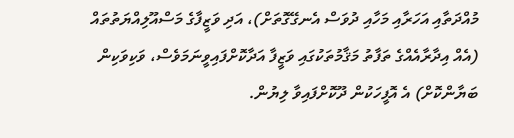މުއްދަތާއި އަހަރާއި މަހާއި ދުވަސް އެނގޭގޮތަށް)، އަދި ވަޒީފާގެ މަސްއޫލިއްޔަތުތައް (އެއް އިދާރާއެއްގެ ތަފާތު މަޤާމުތަކުގައި ވަޒީފާ އަދާކޮށްފައިވީނަމަވެސް، ވަކިވަކިން ބަޔާންކޮށް) އެ އޮފީހަކުން ދޫކޮށްފައިވާ ލިޔުން.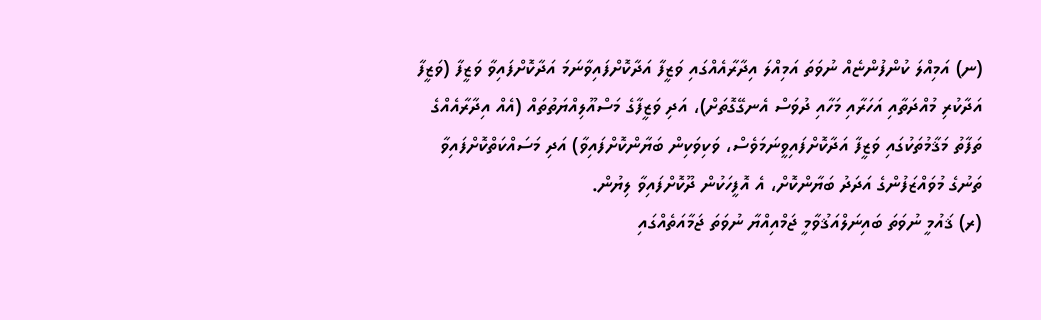(ނ) އަމިއްލަ ކުންފުންޏެއް ނުވަތަ އަމިއްލަ އިދާރާއެއްގައި ވަޒީފާ އަދާކޮށްފައިވާނަމަ އަދާކޮށްފައިވާ ވަޒީފާ (ވަޒީފާ އަދާކުރި މުއްދަތާއި އަހަރާއި މަހާއި ދުވަސް އެނގޭގޮތަށް)، އަދި ވަޒީފާގެ މަސްއޫލިއްޔަތުތައް (އެއް އިދާރާއެއްގެ ތަފާތު މަޤާމުތަކުގައި ވަޒީފާ އަދާކޮށްފައިވީނަމަވެސް، ވަކިވަކިން ބަޔާންކޮށްފައިވާ) އަދި މަސައްކަތްކޮށްފައިވާ ތަނުގެ މުވައްޒަފުންގެ އަދަދު ބަޔާންކޮށް، އެ އޮފީހަކުން ދޫކޮށްފައިވާ ލިޔުން.
(ރ) ޤައުމީ ނުވަތަ ބައިނަލްއަޤުވާމީ ޖަމްއިއްޔާ ނުވަތަ ޖަމާއަތެއްގައި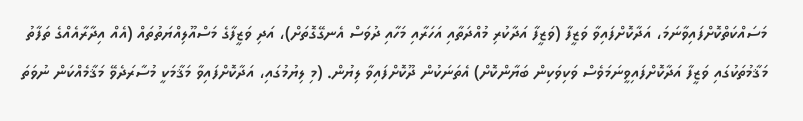މަސައްކަތްކޮށްފައިވާނަމަ، އަދާކޮށްފައިވާ ވަޒީފާ (ވަޒީފާ އަދާކުރި މުއްދަތާއި އަހަރާއި މަހާއި ދުވަސް އެނގޭގޮތަށް)، އަދި ވަޒީފާގެ މަސްއޫލިއްޔަތުތައް (އެއް އިދާރާއެއްގެ ތަފާތު މަޤާމުތަކުގައި ވަޒީފާ އަދާކޮށްފައިވީނަމަވެސް ވަކިވަކިން ބަޔާންކޮށް) އެތަނަކުން ދޫކޮށްފައިވާ ލިޔުން. (މި ލިޔުމުގައި، އަދާކޮށްފައިވާ މަޤާމަކީ މުސާރަދެވޭ މަޤާމެއްކަން ނުވަތަ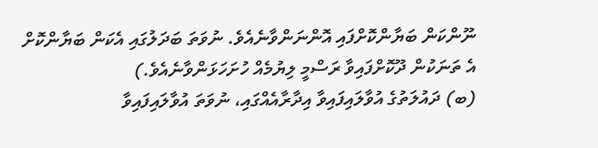ނޫންކަން ބަޔާންކޮށްފައި އޮންނަންވާނެއެވެ. ނުވަތަ ބަދަލުގައި އެކަން ބަޔާންކޮށް އެ ތަނަކުން ދޫކޮށްފައިވާ ރަސްމީ ލިޔުމެއް ހުށަހަޅަންވާނެއެވެ.)
(ބ) ދައުލަތުގެ އުވާލައިފައިވާ އިދާރާއެއްގައި، ނުވަތަ އުވާލައިފައިވާ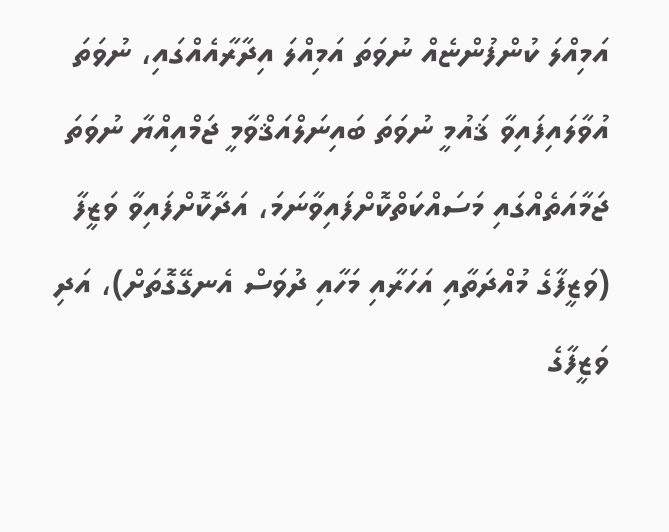އަމިއްލަ ކުންފުންޏެއް ނުވަތަ އަމިއްލަ އިދާރާއެއްގައި، ނުވަތަ އުވާލައިފައިވާ ޤައުމީ ނުވަތަ ބައިނަލްއަޤްވާމީ ޖަމްއިއްޔާ ނުވަތަ ޖަމާއަތެއްގައި މަސައްކަތްކޮށްފައިވާނަމަ، އަދާކޮށްފައިވާ ވަޒީފާ (ވަޒީފާގެ މުއްދަތާއި އަހަރާއި މަހާއި ދުވަސް އެނގޭގޮތަށް)، އަދި ވަޒީފާގެ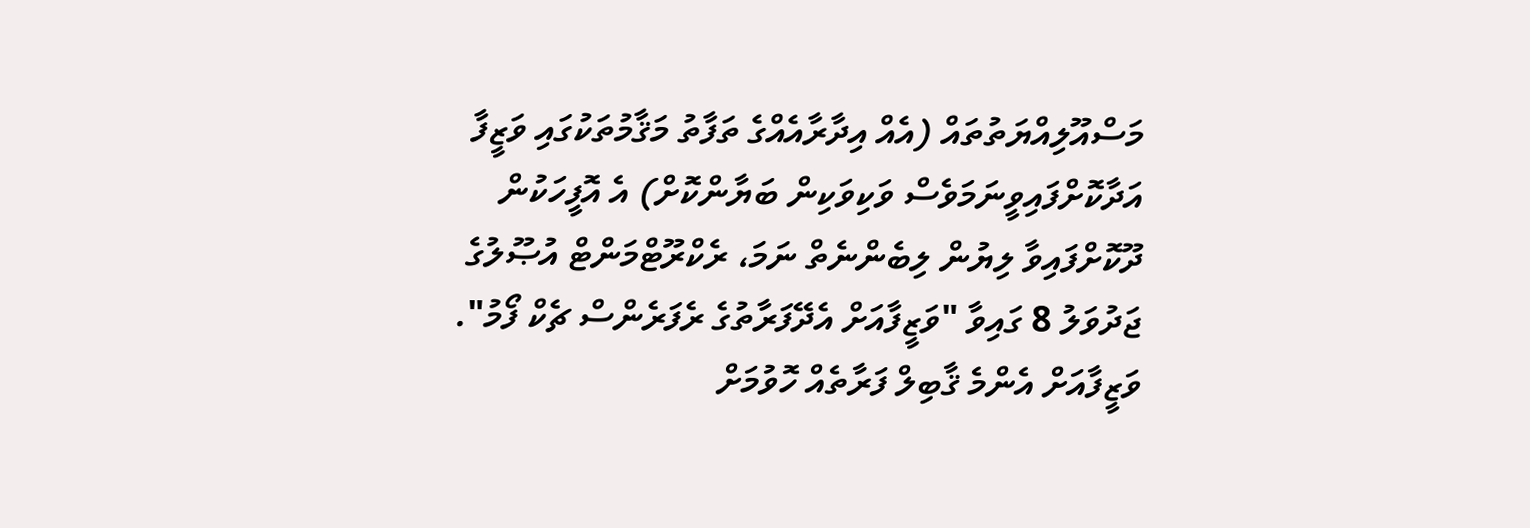މަސްއޫލިއްޔަތުތައް (އެއް އިދާރާއެއްގެ ތަފާތު މަޤާމުތަކުގައި ވަޒީފާ އަދާކޮށްފައިވީނަމަވެސް ވަކިވަކިން ބަޔާންކޮށް) އެ އޮފީހަކުން ދޫކޮށްފައިވާ ލިޔުން ލިބެންނެތް ނަމަ، ރެކްރޫޓްމަންޓް އުޞޫލުގެ ޖަދުވަލު 8 ގައިވާ "ވަޒީފާއަށް އެދޭފަރާތުގެ ރެފަރެންސް ޗެކް ފޯމު".
ވަޒީފާއަށް އެންމެ ޤާބިލް ފަރާތެއް ހޮވުމަށް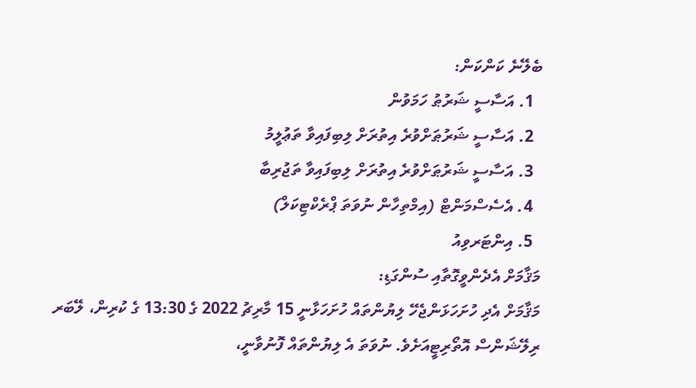ބެލޭނެ ކަންކަން:
  1. އަސާސީ ޝަރުޠު ހަމަވުން
  2. އަސާސީ ޝަރުޠަށްވުރެ އިތުރަށް ލިބިފައިވާ ތަޢުލީމު
  3. އަސާސީ ޝަރުޠަށްވުރެ އިތުރަށް ލިބިފައިވާ ތަޖުރިބާ
  4. އެސެސްމަންޓް (އިމްތިހާން ނުވަތަ ޕްރެކްޓިކަލް)
  5. އިންޓަރވިއު
މަޤާމަށް އެދެންވީގޮތާއި ސުންގަޑި:
މަޤާމަށް އެދި ހުށަހަޅަންޖެހޭ ލިޔުންތައް ހުށަހަޅާނީ 15 މާރިޗު 2022 ގެ 13:30 ގެ ކުރިން، ލޭބަރ ރިލޭޝަންސް އޮތޯރިޓީއަށެވެ. ނުވަތަ އެ ލިޔުންތައް ފޮނުވާނީ،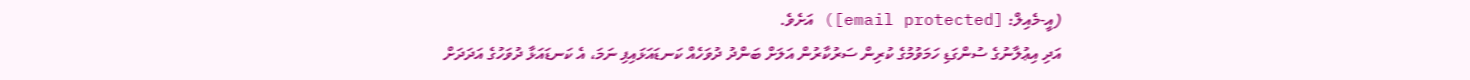(އީ-މެއިލް: [email protected]) އަށެވެ.
އަދި އިޢުލާނުގެ ސުންގަޑި ހަމަވުމުގެ ކުރިން ސަރުކާރުން އަލަށް ބަންދު ދުވަހެއް ކަނޑައަޅައިފި ނަމަ، އެ ކަނޑައަޅާ ދުވަހުގެ އަދަދަށް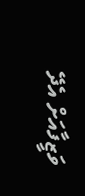ވަޒީފާއަށް އެދޭ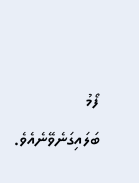ފޯމު ބަލައިގަނެވޭނެއެވެ.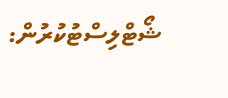ޝޯޓްލިސްޓުކުރުން: